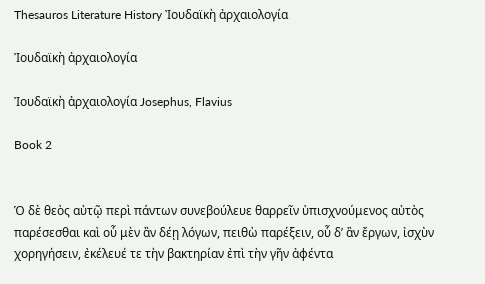Thesauros Literature History Ἰουδαϊκὴ ἀρχαιολογία

Ἰουδαϊκὴ ἀρχαιολογία

Ἰουδαϊκὴ ἀρχαιολογία Josephus, Flavius

Book 2


Ὁ δὲ θεὸς αὐτῷ περὶ πάντων συνεβούλευε θαρρεῖν ὑπισχνούμενος αὐτὸς παρέσεσθαι καὶ οὗ μὲν ἂν δέῃ λόγων, πειθὼ παρέξειν, οὗ δʼ ἂν ἔργων, ἰσχὺν χορηγήσειν, ἐκέλευέ τε τὴν βακτηρίαν ἐπὶ τὴν γῆν ἀφέντα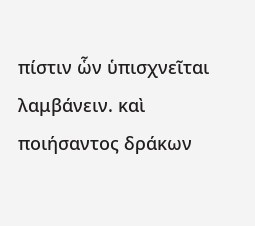πίστιν ὧν ὑπισχνεῖται λαμβάνειν. καὶ ποιήσαντος δράκων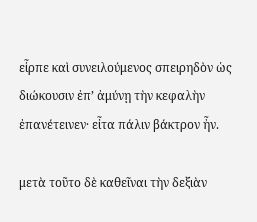εἷρπε καὶ συνειλούμενος σπειρηδὸν ὡς διώκουσιν ἐπʼ ἀμύνῃ τὴν κεφαλὴν ἐπανέτεινεν· εἶτα πάλιν βάκτρον ἦν.

μετὰ τοῦτο δὲ καθεῖναι τὴν δεξιὰν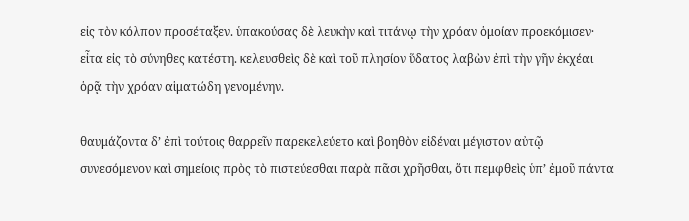εἰς τὸν κόλπον προσέταξεν. ὑπακούσας δὲ λευκὴν καὶ τιτάνῳ τὴν χρόαν ὁμοίαν προεκόμισεν· εἶτα εἰς τὸ σύνηθες κατέστη. κελευσθεὶς δὲ καὶ τοῦ πλησίον ὕδατος λαβὼν ἐπὶ τὴν γῆν ἐκχέαι ὁρᾷ τὴν χρόαν αἱματώδη γενομένην.

θαυμάζοντα δʼ ἐπὶ τούτοις θαρρεῖν παρεκελεύετο καὶ βοηθὸν εἰδέναι μέγιστον αὐτῷ συνεσόμενον καὶ σημείοις πρὸς τὸ πιστεύεσθαι παρὰ πᾶσι χρῆσθαι, ὅτι πεμφθεὶς ὑπʼ ἐμοῦ πάντα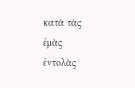κατὰ τὰς ἐμὰς ἐντολὰς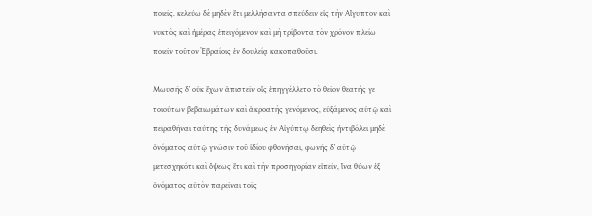ποιεῖς. κελεύω δὲ μηδὲν ἔτι μελλήσαντα σπεύδειν εἰς τὴν Αἴγυπτον καὶ νυκτὸς καὶ ἡμέρας ἐπειγόμενον καὶ μὴ τρίβοντα τὸν χρόνον πλείω ποιεῖν τοῦτον Ἑβραίοις ἐν δουλείᾳ κακοπαθοῦσι.

Μωυσῆς δʼ οὐκ ἔχων ἀπιστεῖν οἷς ἐπηγγέλλετο τὸ θεῖον θεατής γε τοιούτων βεβαιωμάτων καὶ ἀκροατὴς γενόμενος, εὐξάμενος αὐτῷ καὶ πειραθῆναι ταύτης τῆς δυνάμεως ἐν Αἰγύπτῳ δεηθεὶς ἠντιβόλει μηδὲ ὀνόματος αὐτῷ γνῶσιν τοῦ ἰδίου φθονῆσαι, φωνῆς δʼ αὐτῷ μετεσχηκότι καὶ ὄψεως ἔτι καὶ τὴν προσηγορίαν εἰπεῖν, ἵνα θύων ἐξ ὀνόματος αὐτὸν παρεῖναι τοῖς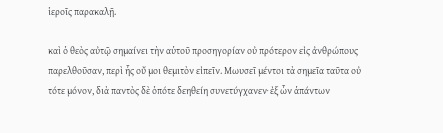ἱεροῖς παρακαλῇ.

καὶ ὁ θεὸς αὐτῷ σημαίνει τὴν αὑτοῦ προσηγορίαν οὐ πρότερον εἰς ἀνθρώπους παρελθοῦσαν, περὶ ἧς οὔ μοι θεμιτὸν εἰπεῖν. Μωυσεῖ μέντοι τὰ σημεῖα ταῦτα οὐ τότε μόνον, διὰ παντὸς δὲ ὁπότε δεηθείη συνετύγχανεν· ἐξ ὧν ἁπάντων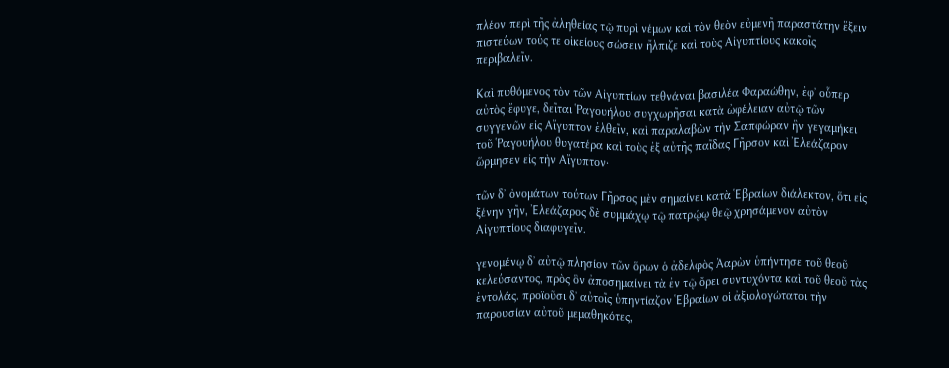πλέον περὶ τῆς ἀληθείας τῷ πυρὶ νέμων καὶ τὸν θεὸν εὐμενῆ παραστάτην ἕξειν πιστεύων τούς τε οἰκείους σώσειν ἤλπιζε καὶ τοὺς Αἰγυπτίους κακοῖς περιβαλεῖν.

Καὶ πυθόμενος τὸν τῶν Αἰγυπτίων τεθνάναι βασιλέα Φαραώθην, ἐφʼ οὗπερ αὐτὸς ἔφυγε, δεῖται Ῥαγουήλου συγχωρῆσαι κατὰ ὠφέλειαν αὐτῷ τῶν συγγενῶν εἰς Αἴγυπτον ἐλθεῖν, καὶ παραλαβὼν τὴν Σαπφώραν ἣν γεγαμήκει τοῦ Ῥαγουήλου θυγατέρα καὶ τοὺς ἐξ αὐτῆς παῖδας Γῆρσον καὶ Ἐλεάζαρον ὥρμησεν εἰς τὴν Αἴγυπτον·

τῶν δʼ ὀνομάτων τούτων Γῆρσος μὲν σημαίνει κατὰ Ἑβραίων διάλεκτον, ὅτι εἰς ξένην γῆν, Ἐλεάζαρος δὲ συμμάχῳ τῷ πατρῴῳ θεῷ χρησάμενον αὐτὸν Αἰγυπτίους διαφυγεῖν.

γενομένῳ δʼ αὐτῷ πλησίον τῶν ὅρων ὁ ἀδελφὸς Ἀαρὼν ὑπήντησε τοῦ θεοῦ κελεύσαντος, πρὸς ὃν ἀποσημαίνει τὰ ἐν τῷ ὄρει συντυχόντα καὶ τοῦ θεοῦ τὰς ἐντολάς. προϊοῦσι δʼ αὐτοῖς ὑπηντίαζον Ἑβραίων οἱ ἀξιολογώτατοι τὴν παρουσίαν αὐτοῦ μεμαθηκότες,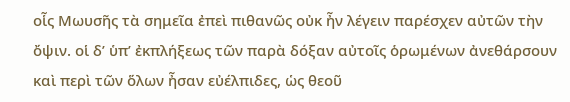οἷς Μωυσῆς τὰ σημεῖα ἐπεὶ πιθανῶς οὐκ ἦν λέγειν παρέσχεν αὐτῶν τὴν ὄψιν. οἱ δʼ ὑπʼ ἐκπλήξεως τῶν παρὰ δόξαν αὐτοῖς ὁρωμένων ἀνεθάρσουν καὶ περὶ τῶν ὅλων ἦσαν εὐέλπιδες, ὡς θεοῦ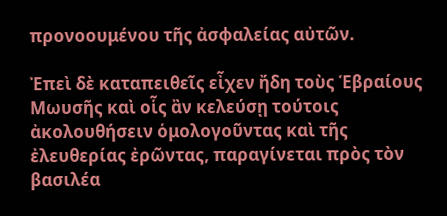προνοουμένου τῆς ἀσφαλείας αὐτῶν.

Ἐπεὶ δὲ καταπειθεῖς εἶχεν ἤδη τοὺς Ἑβραίους Μωυσῆς καὶ οἷς ἂν κελεύσῃ τούτοις ἀκολουθήσειν ὁμολογοῦντας καὶ τῆς ἐλευθερίας ἐρῶντας, παραγίνεται πρὸς τὸν βασιλέα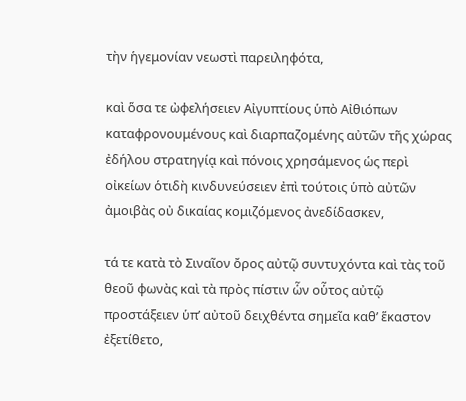τὴν ἡγεμονίαν νεωστὶ παρειληφότα,

καὶ ὅσα τε ὠφελήσειεν Αἰγυπτίους ὑπὸ Αἰθιόπων καταφρονουμένους καὶ διαρπαζομένης αὐτῶν τῆς χώρας ἐδήλου στρατηγίᾳ καὶ πόνοις χρησάμενος ὡς περὶ οἰκείων ὁτιδὴ κινδυνεύσειεν ἐπὶ τούτοις ὑπὸ αὐτῶν ἀμοιβὰς οὐ δικαίας κομιζόμενος ἀνεδίδασκεν,

τά τε κατὰ τὸ Σιναῖον ὄρος αὐτῷ συντυχόντα καὶ τὰς τοῦ θεοῦ φωνὰς καὶ τὰ πρὸς πίστιν ὧν οὗτος αὐτῷ προστάξειεν ὑπʼ αὐτοῦ δειχθέντα σημεῖα καθʼ ἕκαστον ἐξετίθετο,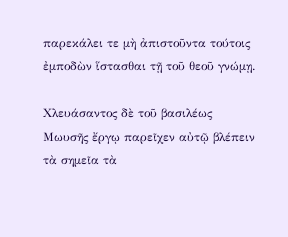παρεκάλει τε μὴ ἀπιστοῦντα τούτοις ἐμποδὼν ἵστασθαι τῇ τοῦ θεοῦ γνώμῃ.

Χλευάσαντος δὲ τοῦ βασιλέως Μωυσῆς ἔργῳ παρεῖχεν αὐτῷ βλέπειν τὰ σημεῖα τὰ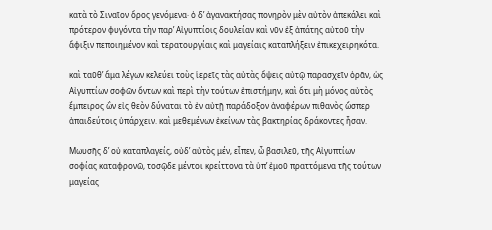κατὰ τὸ Σιναῖον ὄρος γενόμενα· ὁ δʼ ἀγανακτήσας πονηρὸν μὲν αὐτὸν ἀπεκάλει καὶ πρότερον φυγόντα τὴν παρʼ Αἰγυπτίοις δουλείαν καὶ νῦν ἐξ ἀπάτης αὐτοῦ τὴν ἄφιξιν πεποιημένον καὶ τερατουργίαις καὶ μαγείαις καταπλήξειν ἐπικεχειρηκότα.

καὶ ταῦθʼ ἅμα λέγων κελεύει τοὺς ἱερεῖς τὰς αὐτὰς ὄψεις αὐτῷ παρασχεῖν ὁρᾶν, ὡς Αἰγυπτίων σοφῶν ὄντων καὶ περὶ τὴν τούτων ἐπιστήμην, καὶ ὅτι μὴ μόνος αὐτὸς ἔμπειρος ὢν εἰς θεὸν δύναται τὸ ἐν αὐτῇ παράδοξον ἀναφέρων πιθανὸς ὥσπερ ἀπαιδεύτοις ὑπάρχειν. καὶ μεθεμένων ἐκείνων τὰς βακτηρίας δράκοντες ἦσαν.

Μωυσῆς δʼ οὐ καταπλαγείς, οὐδʼ αὐτὸς μέν, εἶπεν, ὦ βασιλεῦ, τῆς Αἰγυπτίων σοφίας καταφρονῶ, τοσῷδε μέντοι κρείττονα τὰ ὑπʼ ἐμοῦ πραττόμενα τῆς τούτων μαγείας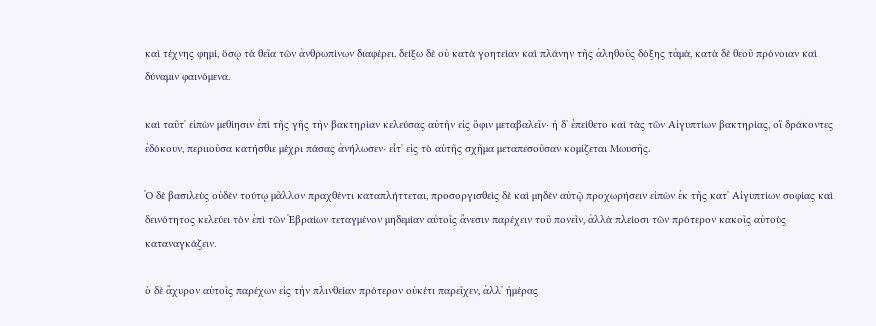καὶ τέχνης φημί, ὅσῳ τὰ θεῖα τῶν ἀνθρωπίνων διαφέρει. δείξω δὲ οὐ κατὰ γοητείαν καὶ πλάνην τῆς ἀληθοῦς δόξης τἀμὰ, κατὰ δὲ θεοῦ πρόνοιαν καὶ δύναμιν φαινόμενα.

καὶ ταῦτʼ εἰπὼν μεθίησιν ἐπὶ τῆς γῆς τὴν βακτηρίαν κελεύσας αὐτὴν εἰς ὄφιν μεταβαλεῖν· ἡ δʼ ἐπείθετο καὶ τὰς τῶν Αἰγυπτίων βακτηρίας, οἳ δράκοντες ἐδόκουν, περιιοῦσα κατήσθιε μέχρι πάσας ἀνήλωσεν· εἶτʼ εἰς τὸ αὑτῆς σχῆμα μεταπεσοῦσαν κομίζεται Μωυσῆς.

Ὁ δὲ βασιλεὺς οὐδὲν τούτῳ μᾶλλον πραχθέντι καταπλήττεται, προσοργισθεὶς δὲ καὶ μηδὲν αὐτῷ προχωρήσειν εἰπὼν ἐκ τῆς κατʼ Αἰγυπτίων σοφίας καὶ δεινότητος κελεύει τὸν ἐπὶ τῶν Ἑβραίων τεταγμένον μηδεμίαν αὐτοῖς ἄνεσιν παρέχειν τοῦ πονεῖν, ἀλλὰ πλείοσι τῶν πρότερον κακοῖς αὐτοὺς καταναγκάζειν.

ὁ δὲ ἄχυρον αὐτοῖς παρέχων εἰς τὴν πλινθείαν πρότερον οὐκέτι παρεῖχεν, ἀλλʼ ἡμέρας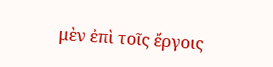μὲν ἐπὶ τοῖς ἔργοις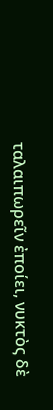ταλαιπωρεῖν ἐποίει, νυκτὸς δὲ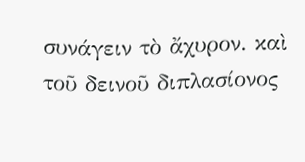συνάγειν τὸ ἄχυρον. καὶ τοῦ δεινοῦ διπλασίονος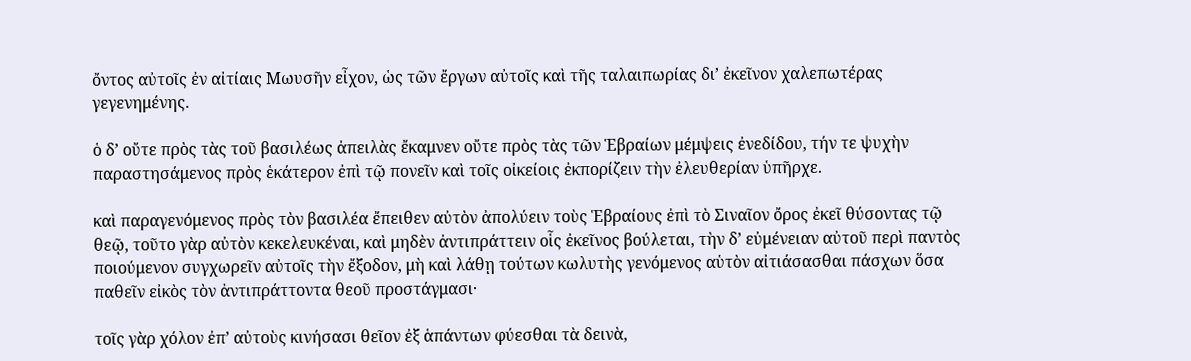ὄντος αὐτοῖς ἐν αἰτίαις Μωυσῆν εἶχον, ὡς τῶν ἔργων αὐτοῖς καὶ τῆς ταλαιπωρίας διʼ ἐκεῖνον χαλεπωτέρας γεγενημένης.

ὁ δʼ οὔτε πρὸς τὰς τοῦ βασιλέως ἀπειλὰς ἔκαμνεν οὔτε πρὸς τὰς τῶν Ἑβραίων μέμψεις ἐνεδίδου, τήν τε ψυχὴν παραστησάμενος πρὸς ἑκάτερον ἐπὶ τῷ πονεῖν καὶ τοῖς οἰκείοις ἐκπορίζειν τὴν ἐλευθερίαν ὑπῆρχε.

καὶ παραγενόμενος πρὸς τὸν βασιλέα ἔπειθεν αὐτὸν ἀπολύειν τοὺς Ἑβραίους ἐπὶ τὸ Σιναῖον ὄρος ἐκεῖ θύσοντας τῷ θεῷ, τοῦτο γὰρ αὐτὸν κεκελευκέναι, καὶ μηδὲν ἀντιπράττειν οἷς ἐκεῖνος βούλεται, τὴν δʼ εὐμένειαν αὐτοῦ περὶ παντὸς ποιούμενον συγχωρεῖν αὐτοῖς τὴν ἔξοδον, μὴ καὶ λάθῃ τούτων κωλυτὴς γενόμενος αὑτὸν αἰτιάσασθαι πάσχων ὅσα παθεῖν εἰκὸς τὸν ἀντιπράττοντα θεοῦ προστάγμασι·

τοῖς γὰρ χόλον ἐπʼ αὐτοὺς κινήσασι θεῖον ἐξ ἁπάντων φύεσθαι τὰ δεινὰ,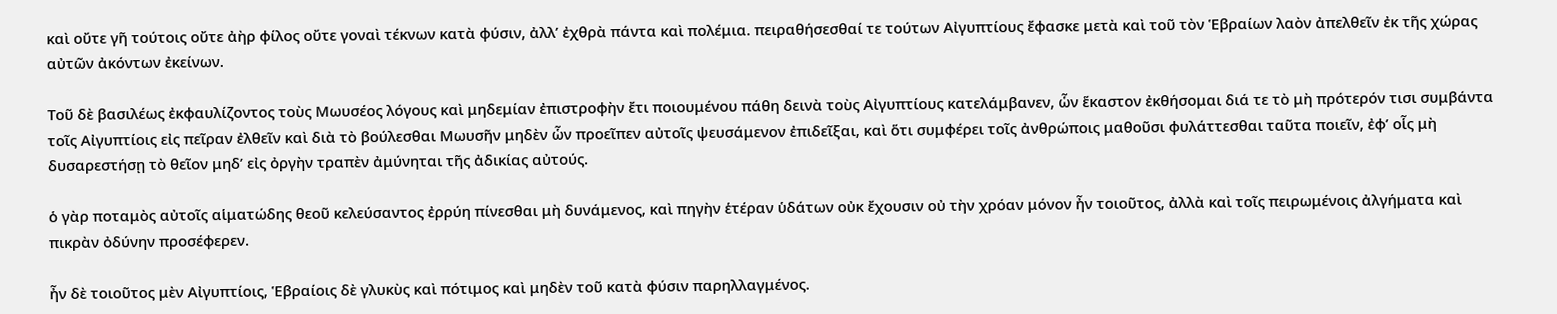καὶ οὔτε γῆ τούτοις οὔτε ἀὴρ φίλος οὔτε γοναὶ τέκνων κατὰ φύσιν, ἀλλʼ ἐχθρὰ πάντα καὶ πολέμια. πειραθήσεσθαί τε τούτων Αἰγυπτίους ἔφασκε μετὰ καὶ τοῦ τὸν Ἑβραίων λαὸν ἀπελθεῖν ἐκ τῆς χώρας αὐτῶν ἀκόντων ἐκείνων.

Τοῦ δὲ βασιλέως ἐκφαυλίζοντος τοὺς Μωυσέος λόγους καὶ μηδεμίαν ἐπιστροφὴν ἔτι ποιουμένου πάθη δεινὰ τοὺς Αἰγυπτίους κατελάμβανεν, ὧν ἕκαστον ἐκθήσομαι διά τε τὸ μὴ πρότερόν τισι συμβάντα τοῖς Αἰγυπτίοις εἰς πεῖραν ἐλθεῖν καὶ διὰ τὸ βούλεσθαι Μωυσῆν μηδὲν ὧν προεῖπεν αὐτοῖς ψευσάμενον ἐπιδεῖξαι, καὶ ὅτι συμφέρει τοῖς ἀνθρώποις μαθοῦσι φυλάττεσθαι ταῦτα ποιεῖν, ἐφʼ οἷς μὴ δυσαρεστήσῃ τὸ θεῖον μηδʼ εἰς ὀργὴν τραπὲν ἀμύνηται τῆς ἀδικίας αὐτούς.

ὁ γὰρ ποταμὸς αὐτοῖς αἱματώδης θεοῦ κελεύσαντος ἐρρύη πίνεσθαι μὴ δυνάμενος, καὶ πηγὴν ἑτέραν ὑδάτων οὐκ ἔχουσιν οὐ τὴν χρόαν μόνον ἦν τοιοῦτος, ἀλλὰ καὶ τοῖς πειρωμένοις ἀλγήματα καὶ πικρὰν ὀδύνην προσέφερεν.

ἦν δὲ τοιοῦτος μὲν Αἰγυπτίοις, Ἑβραίοις δὲ γλυκὺς καὶ πότιμος καὶ μηδὲν τοῦ κατὰ φύσιν παρηλλαγμένος.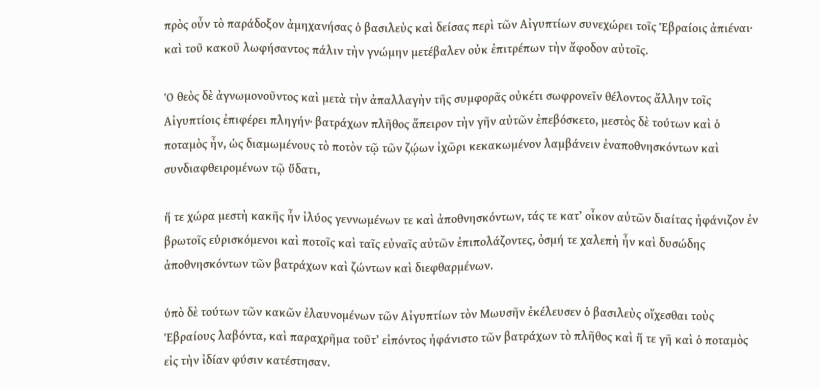πρὸς οὖν τὸ παράδοξον ἀμηχανήσας ὁ βασιλεὺς καὶ δείσας περὶ τῶν Αἰγυπτίων συνεχώρει τοῖς Ἑβραίοις ἀπιέναι· καὶ τοῦ κακοῦ λωφήσαντος πάλιν τὴν γνώμην μετέβαλεν οὐκ ἐπιτρέπων τὴν ἄφοδον αὐτοῖς.

Ὁ θεὸς δὲ ἀγνωμονοῦντος καὶ μετὰ τὴν ἀπαλλαγὴν τῆς συμφορᾶς οὐκέτι σωφρονεῖν θέλοντος ἄλλην τοῖς Αἰγυπτίοις ἐπιφέρει πληγήν· βατράχων πλῆθος ἄπειρον τὴν γῆν αὐτῶν ἐπεβόσκετο, μεστὸς δὲ τούτων καὶ ὁ ποταμὸς ἦν, ὡς διαμωμένους τὸ ποτὸν τῷ τῶν ζῴων ἰχῶρι κεκακωμένον λαμβάνειν ἐναποθνησκόντων καὶ συνδιαφθειρομένων τῷ ὕδατι,

ἥ τε χώρα μεστὴ κακῆς ἦν ἰλύος γεννωμένων τε καὶ ἀποθνησκόντων, τάς τε κατʼ οἶκον αὐτῶν διαίτας ἠφάνιζον ἐν βρωτοῖς εὑρισκόμενοι καὶ ποτοῖς καὶ ταῖς εὐναῖς αὐτῶν ἐπιπολάζοντες, ὀσμή τε χαλεπὴ ἦν καὶ δυσώδης ἀποθνησκόντων τῶν βατράχων καὶ ζώντων καὶ διεφθαρμένων.

ὑπὸ δὲ τούτων τῶν κακῶν ἐλαυνομένων τῶν Αἰγυπτίων τὸν Μωυσῆν ἐκέλευσεν ὁ βασιλεὺς οἴχεσθαι τοὺς Ἑβραίους λαβόντα, καὶ παραχρῆμα τοῦτʼ εἰπόντος ἠφάνιστο τῶν βατράχων τὸ πλῆθος καὶ ἥ τε γῆ καὶ ὁ ποταμὸς εἰς τὴν ἰδίαν φύσιν κατέστησαν.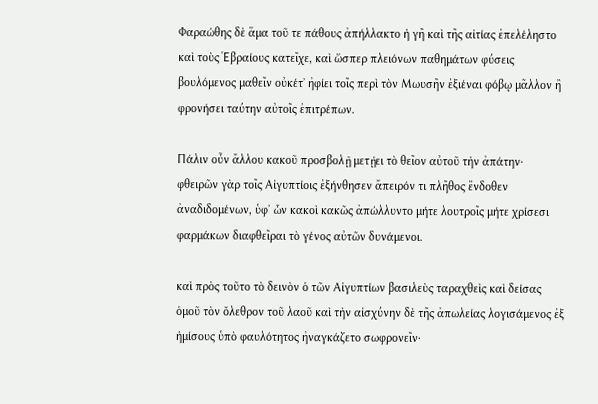Φαραώθης δὲ ἅμα τοῦ τε πάθους ἀπήλλακτο ἡ γῆ καὶ τῆς αἰτίας ἐπελέληστο καὶ τοὺς Ἑβραίους κατεῖχε, καὶ ὥσπερ πλειόνων παθημάτων φύσεις βουλόμενος μαθεῖν οὐκέτʼ ἠφίει τοῖς περὶ τὸν Μωυσῆν ἐξιέναι φόβῳ μᾶλλον ἢ φρονήσει ταύτην αὐτοῖς ἐπιτρέπων.

Πάλιν οὖν ἄλλου κακοῦ προσβολῇ μετῄει τὸ θεῖον αὐτοῦ τὴν ἀπάτην· φθειρῶν γὰρ τοῖς Αἰγυπτίοις ἐξήνθησεν ἄπειρόν τι πλῆθος ἔνδοθεν ἀναδιδομένων, ὑφʼ ὧν κακοὶ κακῶς ἀπώλλυντο μήτε λουτροῖς μήτε χρίσεσι φαρμάκων διαφθεῖραι τὸ γένος αὐτῶν δυνάμενοι.

καὶ πρὸς τοῦτο τὸ δεινὸν ὁ τῶν Αἰγυπτίων βασιλεὺς ταραχθεὶς καὶ δείσας ὁμοῦ τὸν ὄλεθρον τοῦ λαοῦ καὶ τὴν αἰσχύνην δὲ τῆς ἀπωλείας λογισάμενος ἐξ ἡμίσους ὑπὸ φαυλότητος ἠναγκάζετο σωφρονεῖν·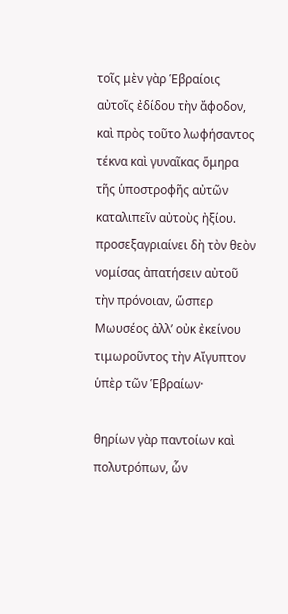τοῖς μὲν γὰρ Ἑβραίοις αὐτοῖς ἐδίδου τὴν ἄφοδον, καὶ πρὸς τοῦτο λωφήσαντος τέκνα καὶ γυναῖκας ὅμηρα τῆς ὑποστροφῆς αὐτῶν καταλιπεῖν αὐτοὺς ἠξίου. προσεξαγριαίνει δὴ τὸν θεὸν νομίσας ἀπατήσειν αὐτοῦ τὴν πρόνοιαν, ὥσπερ Μωυσέος ἀλλʼ οὐκ ἐκείνου τιμωροῦντος τὴν Αἴγυπτον ὑπὲρ τῶν Ἑβραίων·

θηρίων γὰρ παντοίων καὶ πολυτρόπων, ὧν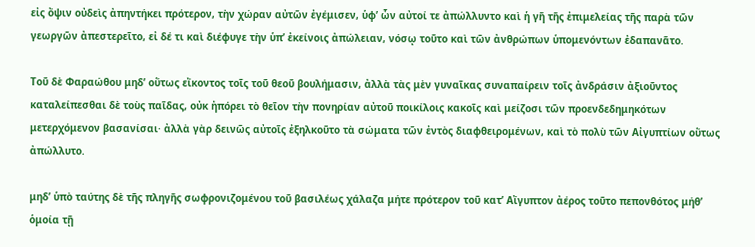εἰς ὄψιν οὐδεὶς ἀπηντήκει πρότερον, τὴν χώραν αὐτῶν ἐγέμισεν, ὑφʼ ὧν αὐτοί τε ἀπώλλυντο καὶ ἡ γῆ τῆς ἐπιμελείας τῆς παρὰ τῶν γεωργῶν ἀπεστερεῖτο, εἰ δέ τι καὶ διέφυγε τὴν ὑπʼ ἐκείνοις ἀπώλειαν, νόσῳ τοῦτο καὶ τῶν ἀνθρώπων ὑπομενόντων ἐδαπανᾶτο.

Τοῦ δὲ Φαραώθου μηδʼ οὕτως εἴκοντος τοῖς τοῦ θεοῦ βουλήμασιν, ἀλλὰ τὰς μὲν γυναῖκας συναπαίρειν τοῖς ἀνδράσιν ἀξιοῦντος καταλείπεσθαι δὲ τοὺς παῖδας, οὐκ ἠπόρει τὸ θεῖον τὴν πονηρίαν αὐτοῦ ποικίλοις κακοῖς καὶ μείζοσι τῶν προενδεδημηκότων μετερχόμενον βασανίσαι· ἀλλὰ γὰρ δεινῶς αὐτοῖς ἐξηλκοῦτο τὰ σώματα τῶν ἐντὸς διαφθειρομένων, καὶ τὸ πολὺ τῶν Αἰγυπτίων οὕτως ἀπώλλυτο.

μηδʼ ὑπὸ ταύτης δὲ τῆς πληγῆς σωφρονιζομένου τοῦ βασιλέως χάλαζα μήτε πρότερον τοῦ κατʼ Αἴγυπτον ἀέρος τοῦτο πεπονθότος μήθʼ ὁμοία τῇ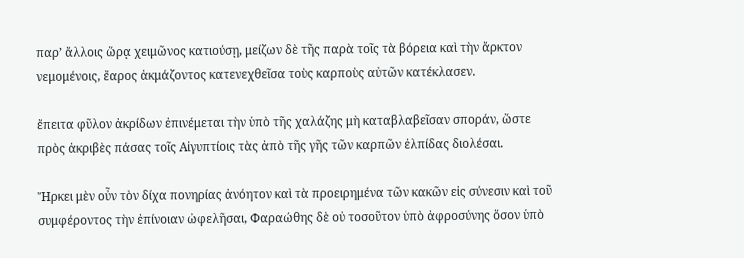παρʼ ἄλλοις ὥρᾳ χειμῶνος κατιούσῃ, μείζων δὲ τῆς παρὰ τοῖς τὰ βόρεια καὶ τὴν ἄρκτον νεμομένοις, ἔαρος ἀκμάζοντος κατενεχθεῖσα τοὺς καρποὺς αὐτῶν κατέκλασεν.

ἔπειτα φῦλον ἀκρίδων ἐπινέμεται τὴν ὑπὸ τῆς χαλάζης μὴ καταβλαβεῖσαν σποράν, ὥστε πρὸς ἀκριβὲς πάσας τοῖς Αἰγυπτίοις τὰς ἀπὸ τῆς γῆς τῶν καρπῶν ἐλπίδας διολέσαι.

Ἤρκει μὲν οὖν τὸν δίχα πονηρίας ἀνόητον καὶ τὰ προειρημένα τῶν κακῶν εἰς σύνεσιν καὶ τοῦ συμφέροντος τὴν ἐπίνοιαν ὠφελῆσαι, Φαραώθης δὲ οὐ τοσοῦτον ὑπὸ ἀφροσύνης ὅσον ὑπὸ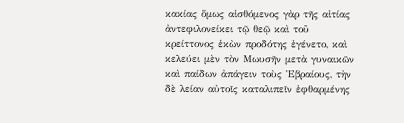κακίας ὅμως αἰσθόμενος γὰρ τῆς αἰτίας ἀντεφιλονείκει τῷ θεῷ καὶ τοῦ κρείττονος ἑκὼν προδότης ἐγένετο, καὶ κελεύει μὲν τὸν Μωυσῆν μετὰ γυναικῶν καὶ παίδων ἀπάγειν τοὺς Ἑβραίους, τὴν δὲ λείαν αὐτοῖς καταλιπεῖν ἐφθαρμένης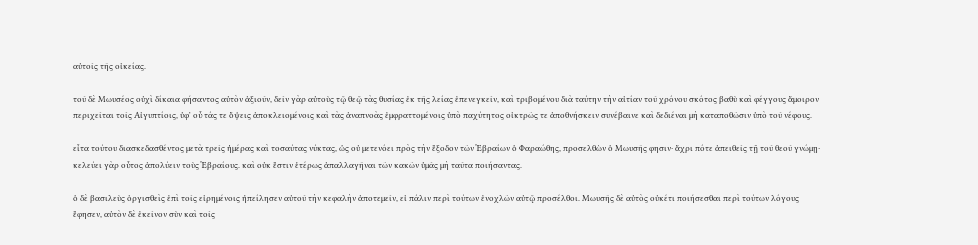αὐτοῖς τῆς οἰκείας.

τοῦ δὲ Μωυσέος οὐχὶ δίκαια φήσαντος αὐτὸν ἀξιοῦν, δεῖν γὰρ αὐτοὺς τῷ θεῷ τὰς θυσίας ἐκ τῆς λείας ἐπενεγκεῖν, καὶ τριβομένου διὰ ταύτην τὴν αἰτίαν τοῦ χρόνου σκότος βαθὺ καὶ φέγγους ἄμοιρον περιχεῖται τοῖς Αἰγυπτίοις, ὑφʼ οὗ τάς τε ὄψεις ἀποκλειομένοις καὶ τὰς ἀναπνοὰς ἐμφραττομένοις ὑπὸ παχύτητος οἰκτρῶς τε ἀποθνήσκειν συνέβαινε καὶ δεδιέναι μὴ καταποθῶσιν ὑπὸ τοῦ νέφους.

εἶτα τούτου διασκεδασθέντος μετὰ τρεῖς ἡμέρας καὶ τοσαύτας νύκτας, ὡς οὐ μετενόει πρὸς τὴν ἔξοδον τῶν Ἑβραίων ὁ Φαραώθης, προσελθὼν ὁ Μωυσῆς φησιν· ἄχρι πότε ἀπειθεῖς τῇ τοῦ θεοῦ γνώμῃ· κελεύει γὰρ οὗτος ἀπολύειν τοὺς Ἑβραίους. καὶ οὐκ ἔστιν ἑτέρως ἀπαλλαγῆναι τῶν κακῶν ὑμᾶς μὴ ταῦτα ποιήσαντας.

ὁ δὲ βασιλεὺς ὀργισθεὶς ἐπὶ τοῖς εἰρημένοις ἠπείλησεν αὐτοῦ τὴν κεφαλὴν ἀποτεμεῖν, εἰ πάλιν περὶ τούτων ἐνοχλῶν αὐτῷ προσέλθοι. Μωυσῆς δὲ αὐτὸς οὐκέτι ποιήσεσθαι περὶ τούτων λόγους ἔφησεν, αὐτὸν δὲ ἐκεῖνον σὺν καὶ τοῖς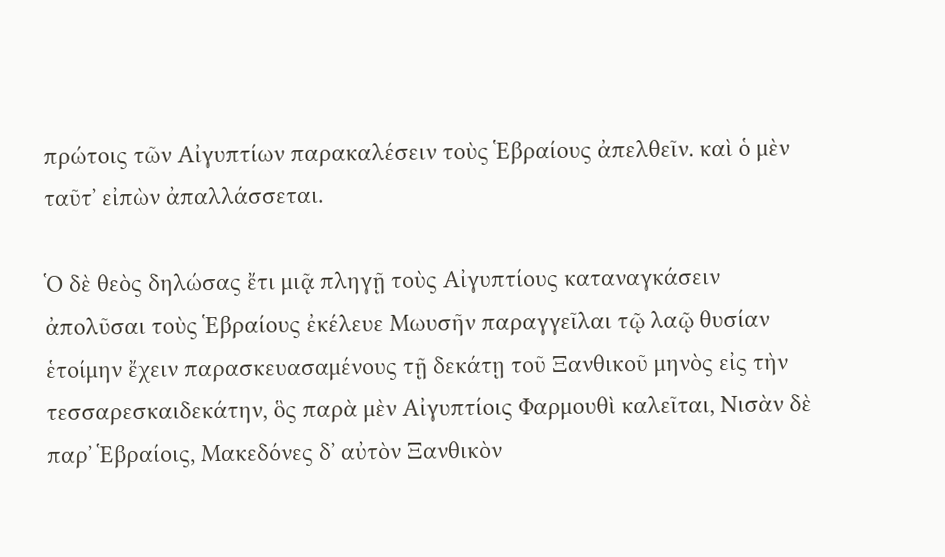πρώτοις τῶν Αἰγυπτίων παρακαλέσειν τοὺς Ἑβραίους ἀπελθεῖν. καὶ ὁ μὲν ταῦτʼ εἰπὼν ἀπαλλάσσεται.

Ὁ δὲ θεὸς δηλώσας ἔτι μιᾷ πληγῇ τοὺς Αἰγυπτίους καταναγκάσειν ἀπολῦσαι τοὺς Ἑβραίους ἐκέλευε Μωυσῆν παραγγεῖλαι τῷ λαῷ θυσίαν ἑτοίμην ἔχειν παρασκευασαμένους τῇ δεκάτῃ τοῦ Ξανθικοῦ μηνὸς εἰς τὴν τεσσαρεσκαιδεκάτην, ὃς παρὰ μὲν Αἰγυπτίοις Φαρμουθὶ καλεῖται, Νισὰν δὲ παρʼ Ἑβραίοις, Μακεδόνες δʼ αὐτὸν Ξανθικὸν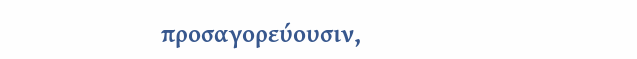προσαγορεύουσιν,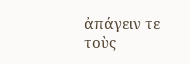ἀπάγειν τε τοὺς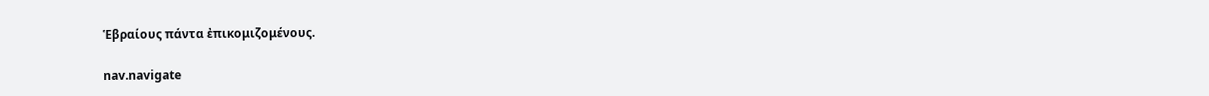Ἑβραίους πάντα ἐπικομιζομένους.

nav.navigate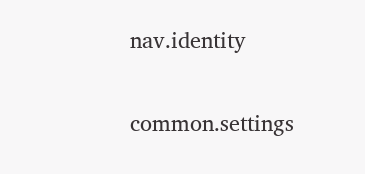nav.identity

common.settings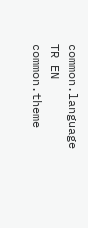common.language
TR EN
common.theme